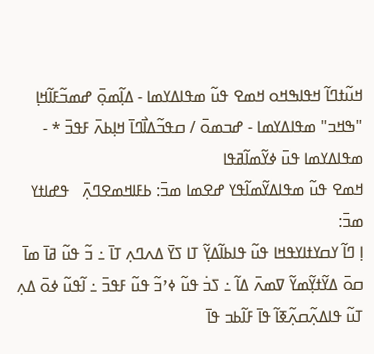ߞߎ߬ߙߣߊ߬ ߞߟߊߒߞߋ ߞߘߐ ߟߎ߬ ߘߟߊߡߌߘߊ - ߡߊ߲߬ߘߋ߲߫ ߝߘߏ߬ߓߊ߬ߞߊ߲ "ߒߞߏ" ߘߟߊߡߌߘߊ - ߝߏߘߋ߫ / ߛߟߏ߬ߡߊ߯ߣߊ߫ ߞߊ߲ߕߍ߫ ߓߟߏ߫ * - ߘߟߊߡߌߘߊ ߟߎ߫ ߦߌ߬ߘߊ߬ߥߟߊ
ߞߘߐ ߟߎ߬ ߘߟߊߡߌ߬ߘߊ߬ߟߌ ߝߐߘߊ ߘߏ߫: ߕߓߊߞߘߐߣߍ߲߫   ߟߝߊߙߌ ߘߏ߫:
ߊ߲ ߣߊ߬ ߌߛߌߙߊߌߟߞߊ ߟߎ߬ ߟߊߕߊ߬ߡߌ߲߬ ߠߊ ߖߌ߫ ߡߍߣߍ߲ ߠߊ߫ ߸ ߏ߬ ߟߎ߬ ߥߊ߫ ߘߊ߫ ߛߋ߫ ߡߌ߬ߙߌ߲߬ߘߌ߬ ߜߘߍ߫ ߡߊ߬ ߸ ߖߏ߭ ߟߎ߬ ߦߴߏ߬ ߟߎ߬ ߓߟߏ߫ ߸ ߊ߬ߟߎ߬ ߦߋ߫ ߡߍ߲ ߠߎ߬ ߟߊߡߍ߲߬ߛߍ߲߬ߧߊ߬ ߟߊ߫ ߓߊ߬ߕߏ ߟߊ߫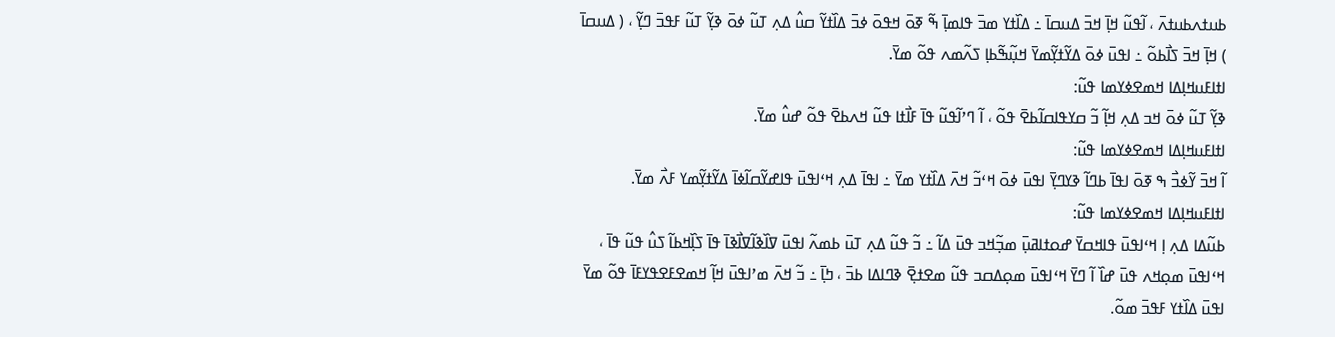ߕߎߙߍߕߎߙߍ߫ ، ߊ߬ߟߎ߬ ߞߊ߲߫ ߞߏ߫ ߡߎߛߊ߫ ߸ ߡߊ߰ߙߌ ߘߏ߫ ߟߊߘߊ߲߫ ߒ߬ ߧߋ߫ ߞߟߋ߫ ߦߏ߫ ߡߊ߰ߙߌ߬ ߛߎ߮ ߡߍ߲ ߠߎ߬ ߦߋ߫ ߢߌ߲߬ ߠߎ߬ ߓߟߏ߫ ߣߌ߲߬ ، ( ߡߎߛߊ߫ ) ߞߊ߲߫ ߞߏ߫ ߖߊ߯ߕߋ߬ ߸ ߊߟߎ߫ ߦߋ߫ ߡߌ߬ߙߌ߲߬ߘߌ߫ ߞߎ߲߬ߒ߬ߕߊ߲ ߖߍ߬ߘߍ ߟߋ߬ ߘߌ߫.
ߊߙߊߓߎߞߊ߲ߡߊ ߞߘߐߦߌߘߊ ߟߎ߬:
ߢߌ߲߬ ߠߎ߬ ߦߋ߫ ߞߏ ߡߍ߲ ߞߊ߲߬ ߏ߬ ߛߌߟߊߛߊ߬ߕߐ߫ ߟߋ߬ ، ߊ߬ ߣߴߊ߬ߟߎ߬ ߟߊ߫ ߓߊ߯ߙߊ ߟߎ߬ ߞߍߕߐ߫ ߟߋ߬ ߝߎ߮ ߘߌ߫.
ߊߙߊߓߎߞߊ߲ߡߊ ߞߘߐߦߌߘߊ ߟߎ߬:
ߊ߬ ߞߏ߫ ߌ߬ߦߏ߯ ߒ ߧߋ߫ ߊߟߊ߫ ߕߣߊ߬ ߢߌߣߌ߲߫ ߊߟߎ߫ ߦߋ߫ ߞߵߏ߬ ߞߍ߫ ߡߊ߰ߙߌ ߘߌ߫ ߸ ߊߟߊ߫ ߡߍ߲ ߞߵߊߟߎ߫ ߟߊߝߌ߬ߛߊ߬ߦߊ߫ ߡߌ߬ߙߌ߲߬ߘߌ ߓߍ߯ ߘߌ߫.
ߊߙߊߓߎߞߊ߲ߡߊ ߞߘߐߦߌߘߊ ߟߎ߬:
ߕߎ߬ߡߊ ߡߍ߲ ߊ߲ ߞߵߊߟߎ߫ ߟߊߞߛߌ߫ ߝߋߙߊߥߎ߲߫ ߘߏ߲߬ߞߏ ߟߎ߫ ߡߊ߬ ߸ ߏ߬ ߟߎ߬ ߡߍ߲ ߠߎ߫ ߕߘߍ߬ ߊߟߎ߫ ߜߊ߰ߢߊ߬ߜߊ߯ߢߊ߫ ߟߊ߫ ߖߊ߲߰ߞߕߊ߬ ߖߎ߮ ߟߎ߬ ߟߊ߫ ، ߞߵߊߟߎ߫ ߘߋ߲ߞߍ ߟߎ߫ ߝߊ߰ ߊ߬ ߣߌ߫ ߞߵߊߟߎ߫ ߘߋ߲ߡߛߏ ߟߎ߬ ߘߐߙߐ߲߫ ߢߣߊߡߊ ߕߏ߫ ، ߤߊ߲߫ ߸ ߏ߬ ߞߍ߫ ߘߴߊߟߎ߫ ߞߊ߲߬ ߞߘߐߓߐߟߌߓߊ߫ ߟߋ߬ ߘߌ߫ ߊߟߎ߫ ߡߊ߰ߙߌ ߓߟߏ߫ ߘߋ߬.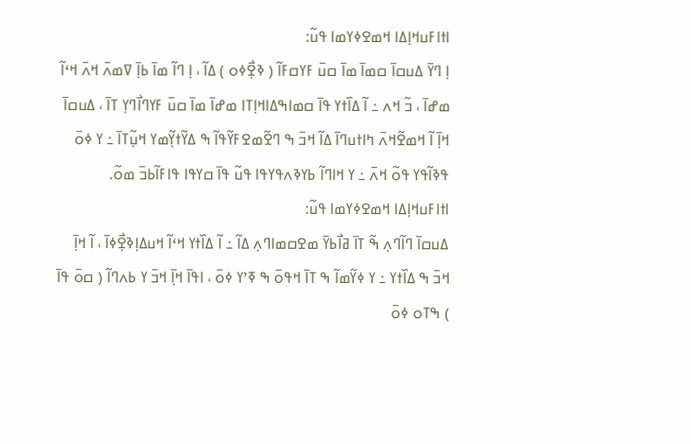ߊߙߊߓߎߞߊ߲ߡߊ ߞߘߐߦߌߘߊ ߟߎ߬:
ߊ߲ ߣߌ߫ ߡߎߛߊ߫ ߛߘߊ߫ ߘߊ߫ ߛߎ߫ ߓߌߛߓߊ߬ ( ߢߐ߲߯ߦߋ ) ߡߊ߬ ، ߊ߲ ߣߊ߬ ߘߊ߫ ߕߊ߲߫ ߜߘߍ߫ ߞߍ߫ ߞߵߊ߬ ߘߝߊ߫ ، ߏ߬ ߞߍ ߸ ߊ߬ ߡߊ߰ߙߌ ߟߊ߫ ߛߘߊߒߡߊߞߊ߲ߠߊ ߘߝߊ߫ ߘߊ߫ ߛߎ߫ ߓߌߣߊ߯ߣߌ߲ ߠߊ߫ ، ߡߎߛߊ߫ ߞߊ߲߫ ߊ߬ ߞߘߐ߬ߞߍ߫ ߤߊߙߎߣߊ߫ ߡߊ߬ ߞߏ߫ ߒ ߣߐ߬ߘߐߓߌ߬ߟߊ߬ ߒ ߡߌ߬ߙߌ߲߬ߘߌ ߞߎ߲߬ߠߊ߫ ߸ ߌ ߦߋ߫ ߟߢߊ߬ߟߌ ߟߋ߬ ߞߍ߫ ߸ ߌ ߞߊߣߊ߬ ߕߌߢߍߟߌߟߊ ߟߎ߬ ߟߊ߫ ߛߌߟߊ ߟߊߓߊ߬ߕߏ߫ ߘߋ߬.
ߊߙߊߓߎߞߊ߲ߡߊ ߞߘߐߦߌߘߊ ߟߎ߬:
ߡߎߛߊ߫ ߣߊ߬ߣߍ߲ ߒ߬ ߠߊ߫ ߥߊ߯ߕߌ߫ ߘߐߛߘߊߣߍ߲ ߡߊ߬ ߸ ߊ߬ ߡߊ߰ߙߌ ߞߵߊ߬ ߞߎߡߊ߲ߢߐ߲߯ߦߊ߫ ، ߊ߬ ߞߊ߲߫ ߞߏ߫ ߒ ߡߊ߰ߙߌ ߸ ߌ ߦߌ߬ߘߊ߬ ߒ ߠߊ߫ ߞߟߋ߫ ߒ ߧߴߌ ߦߋ߫ ، ߊߟߊ߫ ߞߊ߲߫ ߞߏ߫ ߌ ߕߍߣߊ߬ ( ߛߋ߫ ߟߊ߫ ) ߒߠߋ ߦߋ߫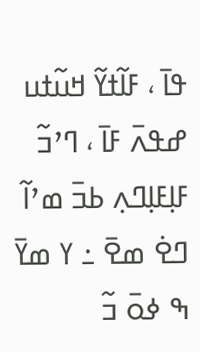ߟߊ߫ ، ߓߊ߬ߙߌ߬ ߞߎ߬ߙߎ ߝߟߍ߫ ߓߊ߫ ، ߣߴߏ߬ ߓߊ߲ߓߊ߲ߣߍ߲ ߕߏ߫ ߘߴߊ߬ ߣߐ߭ ߘߐ߫ ߸ ߌ ߘߌ߫ ߒ ߦߋ߫ ߏ߬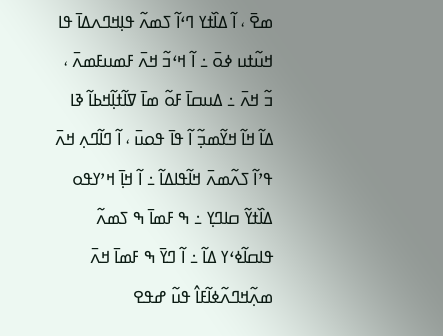ߘߐ߫ ، ߊ߬ ߡߊ߰ߙߌ ߣߵߊ߬ ߖߘߍ߬ ߟߊ߲ߞߣߍߡߊ߫ ߟߊ ߞߎ߬ߙߎ ߦߋ߫ ߸ ߊ߬ ߞߵߏ߬ ߞߍ߫ ߓߘߎߓߘߍ߫ ، ߏ߬ ߞߍ߫ ߸ ߡߎߛߊ߫ ߓߋ߬ ߘߊ߫ ߜߊ߬ߙߊ߲߬ߞߕߊ߬ ߢߊ ߡߊ߬ ߞߊ߬ ߞߌ߬ߘߏ߲߬ ߊ߬ ߟߊ߫ ߟߋߎ߫ ، ߊ߬ ߣߊ߬ߣߍ߲ ߞߍ߫ ߟߴߊ߬ ߖߍ߬ߘߍ߫ ߞߊ߬ߟߊߡߊ߬ ߸ ߊ߬ ߞߊ߲߫ ߞߴߌߟߋ ߡߊ߰ߙߌ߬ ߛߊߣߌ߲ ߸ ߒ ߓߘߊ߫ ߒ ߖߘߍ߬ ߟߊߛߊ߬ߦߵߌ ߡߊ߬ ߸ ߊ߬ ߣߌ߫ ߒ ߓߘߊ߫ ߞߍ߫ ߘߍ߲߬ߞߣߍ߬ߦߊ߬ߓߊ߮ ߟߎ߬ ߝߟߐ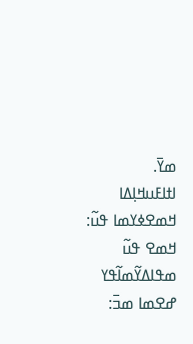ߘߌ߫.
ߊߙߊߓߎߞߊ߲ߡߊ ߞߘߐߦߌߘߊ ߟߎ߬:
ߞߘߐ ߟߎ߬ ߘߟߊߡߌ߬ߘߊ߬ߟߌ ߝߐߘߊ ߘߏ߫: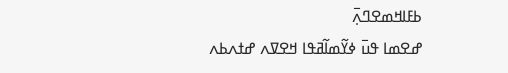ߕߓߊߞߘߐߣߍ߲߫
ߝߐߘߊ ߟߎ߫ ߦߌ߬ߘߊ߬ߥߟߊ ߞߐߜߍ ߝߙߍߕߍ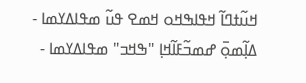ߞߎ߬ߙߣߊ߬ ߞߟߊߒߞߋ ߞߘߐ ߟߎ߬ ߘߟߊߡߌߘߊ - ߡߊ߲߬ߘߋ߲߫ ߝߘߏ߬ߓߊ߬ߞߊ߲ "ߒߞߏ" ߘߟߊߡߌߘߊ -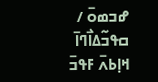ߝߏߘߋ߫ / ߛߟߏ߬ߡߊ߯ߣߊ߫ ߞߊ߲ߕߍ߫ ߓߟߏ߫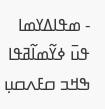- ߘߟߊߡߌߘߊ ߟߎ߫ ߦߌ߬ߘߊ߬ߥߟߊ
ߒߞߏ ߛߓߍߛߎ߲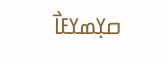ߛߌ߲ߘߌߓߊ߯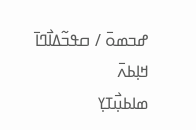ߝߏߘߋ߫ / ߛߟߏ߬ߡߊ߯ߣߊ߫ ߞߊ߲ߕߍ߫
ߘߊߕߎ߲߯ߠߌ߲